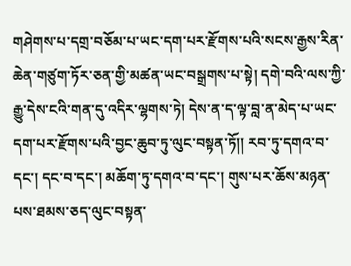གཤེགས་པ་དགྲ་བཅོམ་པ་ཡང་དག་པར་རྫོགས་པའི་སངས་རྒྱས་རིན་ཆེན་གཙུག་ཏོར་ཅན་གྱི་མཚན་ཡང་བསྒྲགས་པ་སྟེ། དགེ་བའི་ལས་ཀྱི་རྒྱུ་དེས་ངའི་གན་དུ་འདིར་ལྷགས་ཏེ། དེས་ན་ད་ལྟ་བླ་ན་མེད་པ་ཡང་དག་པར་རྫོགས་པའི་བྱང་ཆུབ་ཏུ་ལུང་བསྟན་ཏོ།། རབ་ཏུ་དགའ་བ་དང་། དང་བ་དང་། མཆོག་ཏུ་དགའ་བ་དང་། གུས་པར་ཆོས་མཉན་པས་ཐམས་ཅད་ལུང་བསྟན་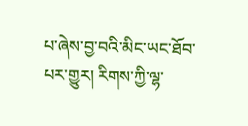པ་ཞེས་བྱ་བའི་མིང་ཡང་ཐོབ་པར་གྱུར། རིགས་ཀྱི་ལྷ་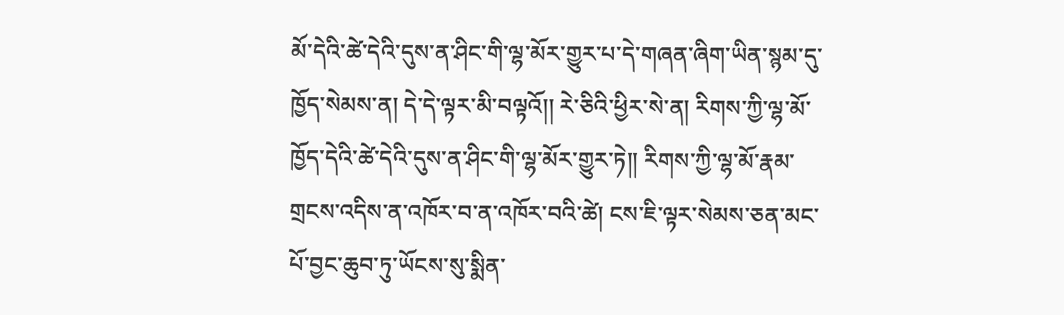མོ་དེའི་ཚེ་དེའི་དུས་ན་ཤིང་གི་ལྷ་མོར་གྱུར་པ་དེ་གཞན་ཞིག་ཡིན་སྙམ་དུ་ཁྱོད་སེམས་ན། དེ་དེ་ལྟར་མི་བལྟའོ།། རེ་ཅིའི་ཕྱིར་སེ་ན། རིགས་ཀྱི་ལྷ་མོ་ཁྱོད་དེའི་ཚེ་དེའི་དུས་ན་ཤིང་གི་ལྷ་མོར་གྱུར་ཏེ།། རིགས་ཀྱི་ལྷ་མོ་རྣམ་གྲངས་འདིས་ན་འཁོར་བ་ན་འཁོར་བའི་ཚེ། ངས་ཇི་ལྟར་སེམས་ཅན་མང་པོ་བྱང་ཆུབ་ཏུ་ཡོངས་སུ་སྨིན་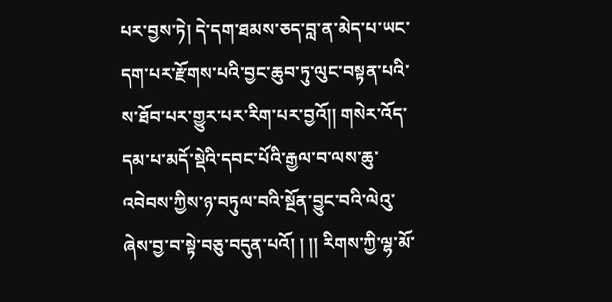པར་བྱས་ཏེ། དེ་དག་ཐམས་ཅད་བླ་ན་མེད་པ་ཡང་དག་པར་རྫོགས་པའི་བྱང་ཆུབ་ཏུ་ལུང་བསྟན་པའི་ས་ཐོབ་པར་གྱུར་པར་རིག་པར་བྱའོ།། གསེར་འོད་དམ་པ་མདོ་སྡེའི་དབང་པོའི་རྒྱལ་བ་ལས་ཆུ་འབེབས་ཀྱིས་ཉ་བཏུལ་བའི་སྔོན་བྱུང་བའི་ལེའུ་ཞེས་བྱ་བ་སྟེ་བཅུ་བདུན་པའོ། ། །། རིགས་ཀྱི་ལྷ་མོ་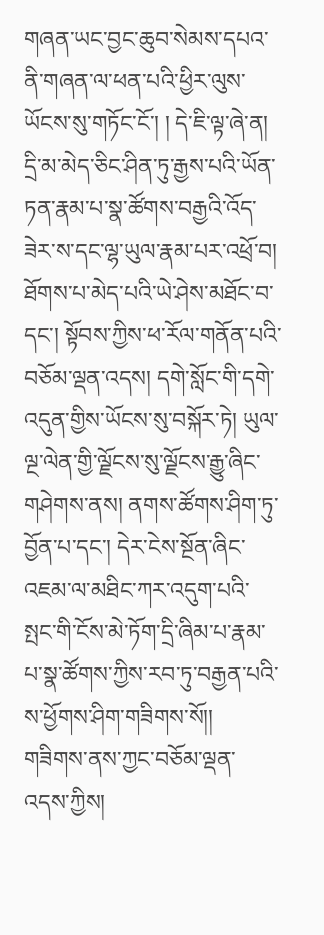གཞན་ཡང་བྱང་ཆུབ་སེམས་དཔའ་ནི་གཞན་ལ་ཕན་པའི་ཕྱིར་ལུས་ཡོངས་སུ་གཏོང་ངོ་། ། དེ་ཇི་ལྟ་ཞེ་ན། དྲི་མ་མེད་ཅིང་ཤིན་ཏུ་རྒྱས་པའི་ཡོན་ཏན་རྣམ་པ་སྣ་ཚོགས་བརྒྱའི་འོད་ཟེར་ས་དང་ལྷ་ཡུལ་རྣམ་པར་འཕྲོ་བ། ཐོགས་པ་མེད་པའི་ཡེ་ཤེས་མཐོང་བ་དང་། སྟོབས་ཀྱིས་ཕ་རོལ་གནོན་པའི་བཅོམ་ལྡན་འདས། དགེ་སློང་གི་དགེ་འདུན་གྱིས་ཡོངས་སུ་བསྐོར་ཏེ། ཡུལ་ལྔ་ལེན་གྱི་ལྗོངས་སུ་ལྗོངས་རྒྱུ་ཞིང་གཤེགས་ནས། ནགས་ཚོགས་ཤིག་ཏུ་བྱོན་པ་དང་། དེར་ངེས་སྔོན་ཞིང་འཇམ་ལ་མཐིང་ཀར་འདུག་པའི་སྤང་གི་ངོས་མེ་ཏོག་དྲི་ཞིམ་པ་རྣམ་པ་སྣ་ཚོགས་ཀྱིས་རབ་ཏུ་བརྒྱན་པའི་ས་ཕྱོགས་ཤིག་གཟིགས་སོ།། གཟིགས་ནས་ཀྱང་བཅོམ་ལྡན་འདས་ཀྱིས།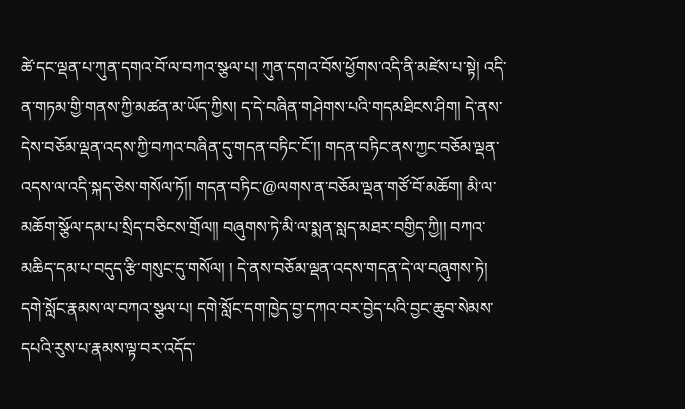ཚེ་དང་ལྡན་པ་ཀུན་དགའ་བོ་ལ་བཀའ་སྩལ་པ། ཀུན་དགའ་བོས་ཕྱོགས་འདི་ནི་མཛེས་པ་སྟེ། འདི་ན་གཏམ་གྱི་གནས་ཀྱི་མཚན་མ་ཡོད་ཀྱིས། ད་དེ་བཞིན་གཤེགས་པའི་གདམཐིངས་ཤིག། དེ་ནས་དེས་བཅོམ་ལྡན་འདས་ཀྱི་བཀའ་བཞིན་དུ་གདན་བཏིང་ངོ་།། གདན་བཏིང་ནས་ཀྱང་བཅོམ་ལྡན་འདས་ལ་འདི་སྐད་ཅེས་གསོལ་ཏོ།། གདན་བཏིང་@ལགས་ན་བཅོམ་ལྡན་གཙོ་བོ་མཆོག། མི་ལ་མཆོག་སྩོལ་དམ་པ་སྲིད་བཅིངས་གྲོལ།། བཞུགས་ཏེ་མི་ལ་སྨན་སླད་མཐར་བགྱིད་ཀྱི།། བཀའ་མཆིད་དམ་པ་བདུད་རྩི་གསུང་དུ་གསོལ། ། དེ་ནས་བཅོམ་ལྡན་འདས་གདན་དེ་ལ་བཞུགས་ཏེ། དགེ་སློང་རྣམས་ལ་བཀའ་སྩལ་པ། དགེ་སློང་དག་ཁྱེད་བྱ་དཀའ་བར་བྱེད་པའི་བྱང་ཆུབ་སེམས་དཔའི་རུས་པ་རྣམས་ལྟ་བར་འདོད་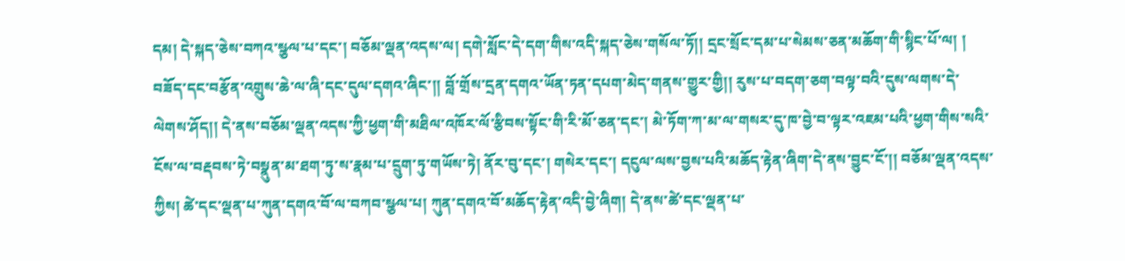དམ། དེ་སྐད་ཅེས་བཀའ་སྩལ་པ་དང་། བཅོམ་ལྡན་འདས་ལ། དགེ་སློང་དེ་དག་གིས་འདི་སྐད་ཅེས་གསོལ་ཏོ།། དྲང་སྲོང་དམ་པ་སེམས་ཅན་མཆོག་གི་སྙིང་པོ་ལ། ། བཟོད་དང་བརྩོན་འགྲུས་ཆེ་ལ་ཞི་དང་དུལ་དགའ་ཞིང་།། བློ་གྲོས་དྲན་དགའ་ཡོན་ཏན་དཔག་མེད་གནས་གྱུར་གྱི།། རུས་པ་བདག་ཅག་བལྟ་བའི་དུས་ལགས་དེ་ལེགས་ཤོད།། དེ་ནས་བཅོམ་ལྡན་འདས་ཀྱི་ཕྱག་གི་མཐིལ་འཁོར་ལོ་རྩིབས་སྟོང་གི་རི་མོ་ཅན་དང་། མེ་ཏོག་ཀ་མ་ལ་གསར་དུ་ཁ་བྱེ་བ་ལྟར་འཇམ་པའི་ཕྱག་གིས་སའི་ངོས་ལ་བརྡབས་ཏེ་བསྣུན་མ་ཐག་ཏུ་ས་རྣམ་པ་དྲུག་ཏུ་གཡོས་ཏེ། ནོར་བུ་དང་། གསེར་དང་། དངུལ་ལས་བྱས་པའི་མཆོད་རྟེན་ཞིག་དེ་ནས་བྱུང་ངོ་།། བཅོམ་ལྡན་འདས་ཀྱིས། ཚེ་དང་ལྡན་པ་ཀུན་དགའ་བོ་ལ་བཀབ་སྩལ་པ། ཀུན་དགའ་བོ་མཆོད་རྟེན་འདི་བྱེ་ཞིག། དེ་ནས་ཚེ་དང་ལྡན་པ་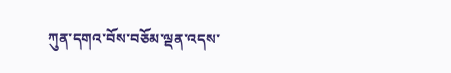ཀུན་དགའ་བོས་བཅོམ་ལྡན་འདས་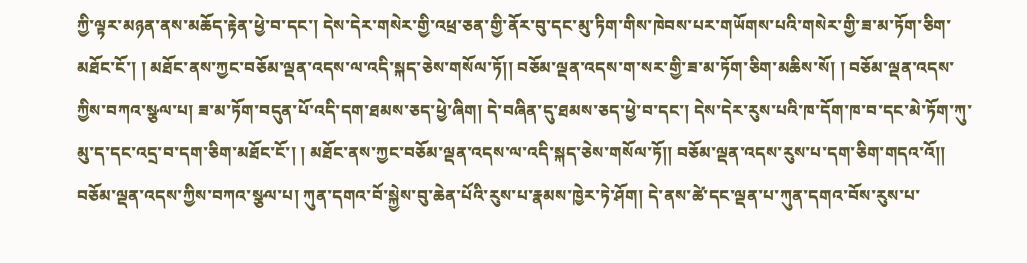ཀྱི་ལྟར་མཉན་ནས་མཆོད་རྟེན་ཕྱེ་བ་དང་། དེས་དེར་གསེར་གྱི་འཕྲ་ཅན་གྱི་ནོར་བུ་དང་མུ་ཏིག་གིས་ཁེབས་པར་གཡོགས་པའི་གསེར་གྱི་ཟ་མ་ཏོག་ཅིག་མཐོང་ངོ་། ། མཐོང་ནས་ཀྱང་བཅོམ་ལྡན་འདས་ལ་འདི་སྐད་ཅེས་གསོལ་ཏོ།། བཅོམ་ལྡན་འདས་ག་སར་གྱི་ཟ་མ་ཏོག་ཅིག་མཆིས་སོ། ། བཅོམ་ལྡན་འདས་ཀྱིས་བཀའ་སྩལ་པ། ཟ་མ་ཏོག་བདུན་པོ་འདི་དག་ཐམས་ཅད་ཕྱེ་ཞིག། དེ་བཞིན་དུ་ཐམས་ཅད་ཕྱེ་བ་དང་། དེས་དེར་རུས་པའི་ཁ་དོག་ཁ་བ་དང་མེ་ཏོག་ཀུ་མུ་ད་དང་འདྲ་བ་དག་ཅིག་མཐོང་ངོ་། ། མཐོང་ནས་ཀྱང་བཅོམ་ལྡན་འདས་ལ་འདི་སྐད་ཅེས་གསོལ་ཏོ།། བཅོམ་ལྡན་འདས་རུས་པ་དག་ཅིག་གདའ་འོ།། བཅོམ་ལྡན་འདས་ཀྱིས་བཀའ་སྩལ་པ། ཀུན་དགའ་བོ་སྐྱེས་བུ་ཆེན་པོའི་རུས་པ་རྣམས་ཁྱེར་ཏེ་ཤོག། དེ་ནས་ཚེ་དང་ལྡན་པ་ཀུན་དགའ་བོས་རུས་པ་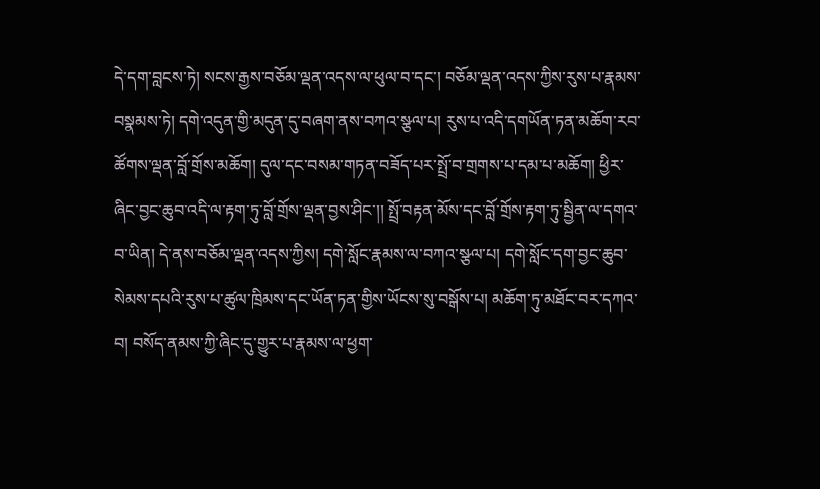དེ་དག་བླངས་ཏེ། སངས་རྒྱས་བཅོམ་ལྡན་འདས་ལ་ཕུལ་བ་དང་། བཅོམ་ལྡན་འདས་ཀྱིས་རུས་པ་རྣམས་བསྣམས་ཏེ། དགེ་འདུན་གྱི་མདུན་དུ་བཞག་ནས་བཀའ་སྩལ་པ། རུས་པ་འདི་དགཡོན་ཏན་མཆོག་རབ་ཚོགས་ལྡན་བློ་གྲོས་མཆོག། དུལ་དང་བསམ་གཏན་བཟོད་པར་སྤྲོ་བ་གྲགས་པ་དམ་པ་མཆོག། ཕྱིར་ཞིང་བྱང་ཆུབ་འདི་ལ་རྟག་ཏུ་བློ་གྲོས་ལྡན་བྱས་ཤིང་།། སྤྲོ་བརྟན་མོས་དང་བློ་གྲོས་རྟག་ཏུ་སྦྱིན་ལ་དགའ་བ་ཡིན། དེ་ནས་བཅོམ་ལྡན་འདས་ཀྱིས། དགེ་སློང་རྣམས་ལ་བཀའ་སྩལ་པ། དགེ་སློང་དག་བྱང་ཆུབ་སེམས་དཔའི་རུས་པ་ཚུལ་ཁྲིམས་དང་ཡོན་ཏན་གྱིས་ཡོངས་སུ་བསྒོས་པ། མཆོག་ཏུ་མཐོང་བར་དཀའ་བ། བསོད་ནམས་ཀྱི་ཞིང་དུ་གྱུར་པ་རྣམས་ལ་ཕྱག་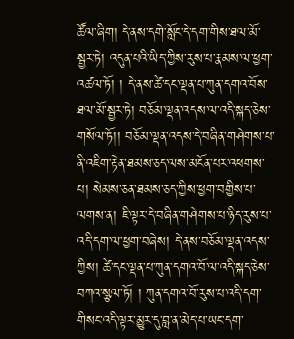ཚོལ་ཞིག། དེ་ནས་དགེ་སློང་དེ་དག་གིས་ཐལ་མོ་སྦྱར་ཏེ། འདུན་པའི་ཡིད་ཀྱིས་རུས་པ་རྣམས་ལ་ཕྱག་འཚལ་ཏོ། ། དེ་ནས་ཚེ་དང་ལྡན་པ་ཀུན་དགའ་བོས་ཐལ་མོ་སྦྱར་ཏེ། བཅོམ་ལྡན་འདས་ལ་འདི་སྐད་ཅེས་གསོལ་ཏོ།། བཅོམ་ལྡན་འདས་དེ་བཞིན་གཤེགས་པ་ནི་འཇིག་རྟེན་ཐམས་ཅད་ལས་མངོན་པར་འཕགས་པ། སེམས་ཅན་ཐམས་ཅད་ཀྱིས་ཕྱག་བགྱིས་པ་ལགས་ན། ཇི་ལྟར་དེ་བཞིན་གཤེགས་པ་ཉིད་རུས་པ་འདི་དག་ལ་ཕྱག་བཞེས། དེ་ནས་བཅོམ་ལྡན་འདས་ཀྱིས། ཚེ་དང་ལྡན་པ་ཀུན་དགའ་བོ་ལ་འདི་སྐད་ཅེས་བཀའ་སྩལ་ཏོ། ། ཀུན་དགའ་བོ་རུས་པ་འདི་དག་གིསང་འདི་ལྟར་མྱུར་དུ་བླ་ན་མེད་པ་ཡང་དག་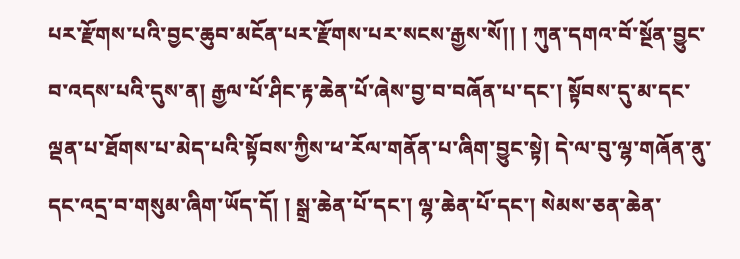པར་རྫོགས་པའི་བྱང་ཆུབ་མངོན་པར་རྫོགས་པར་སངས་རྒྱས་སོ།། ། ཀུན་དགའ་བོ་སྔོན་བྱུང་བ་འདས་པའི་དུས་ན། རྒྱལ་པོ་ཤིང་རྟ་ཆེན་པོ་ཞེས་བྱ་བ་བཞོན་པ་དང་། སྟོབས་དུ་མ་དང་ལྡན་པ་ཐོགས་པ་མེད་པའི་སྟོབས་ཀྱིས་ཕ་རོལ་གནོན་པ་ཞིག་བྱུང་སྟེ། དེ་ལ་བུ་ལྷ་གཞོན་ནུ་དང་འདྲ་བ་གསུམ་ཞིག་ཡོད་དོ། ། སྒྲ་ཆེན་པོ་དང་། ལྷ་ཆེན་པོ་དང་། སེམས་ཅན་ཆེན་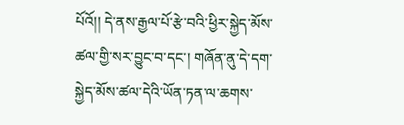པོའོ།། དེ་ནས་རྒྱལ་པོ་རྩེ་བའི་ཕྱིར་སྐྱེད་མོས་ཚལ་གྱི་སར་བྱུང་བ་དང་། གཞོན་ནུ་དེ་དག་སྐྱེད་མོས་ཚལ་དེའི་ཡོན་ཏན་ལ་ཆགས་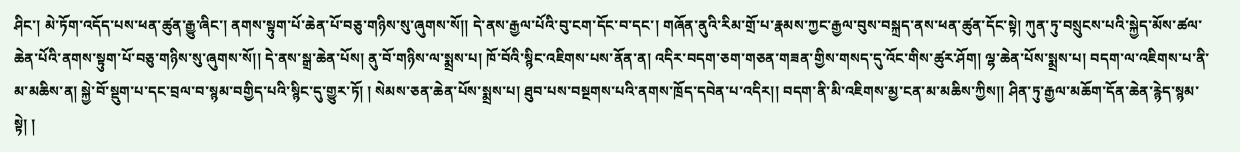ཤིང་། མེ་ཏོག་འདོད་པས་ཕན་ཚུན་རྒྱུ་ཞིང་། ནགས་སྟུག་པོ་ཆེན་པོ་བཅུ་གཉིས་སུ་ཞུགས་སོ།། དེ་ནས་རྒྱལ་པོའི་བུ་ངག་དོང་བ་དང་། གཞོན་ནུའི་རིམ་གྲོ་པ་རྣམས་ཀྱང་རྒྱལ་བུས་བསྐྲད་ནས་ཕན་ཚུན་དོང་སྟེ། ཀུན་ཏུ་བསྲུངས་པའི་སྐྱེད་མོས་ཚལ་ཆེན་པོའི་ནགས་སྟུག་པོ་བཅུ་གཉིས་སུ་ཞུགས་སོ།། དེ་ནས་སྒྲ་ཆེན་པོས། ནུ་བོ་གཉིས་ལ་སྨྲས་པ། ཁོ་བོའི་སྙིང་འཇིགས་པས་ནོན་ན། འདིར་བདག་ཅག་གཅན་གཟན་གྱིས་གསད་དུ་འོང་གིས་ཚུར་ཤོག། ལྷ་ཆེན་པོས་སྨྲས་པ། བདག་ལ་འཇིགས་པ་ནི་མ་མཆིས་ན། སྐྱེ་བོ་སྡུག་པ་དང་བྲལ་བ་སྙམ་བགྱིད་པའི་སྙིང་དུ་གྱུར་ཏོ། ། སེམས་ཅན་ཆེན་པོས་སྨྲས་པ། ཐུབ་པས་བསྔགས་པའི་ནགས་ཁྲོད་དབེན་པ་འདིར།། བདག་ནི་མི་འཇིགས་མྱ་ངན་མ་མཆིས་ཀྱིས།། ཤིན་ཏུ་རྒྱལ་མཆོག་དོན་ཆེན་རྙེད་སྙམ་སྟེ། །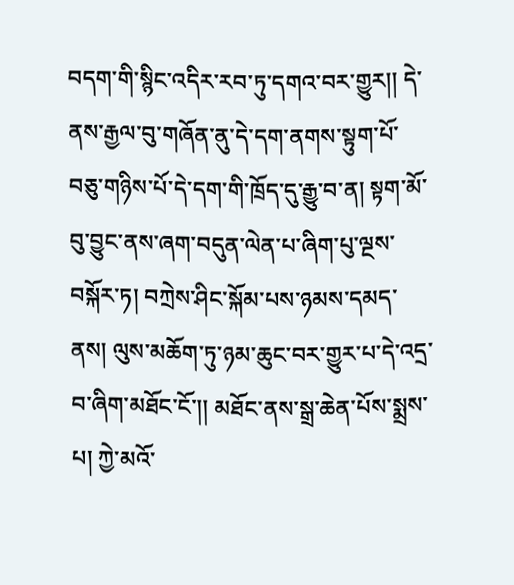བདག་གི་སྙིང་འདིར་རབ་ཏུ་དགའ་བར་གྱུར།། དེ་ནས་རྒྱལ་བུ་གཞོན་ནུ་དེ་དག་ནགས་སྟུག་པོ་བཅུ་གཉིས་པོ་དེ་དག་གི་ཁྲོད་དུ་རྒྱུ་བ་ན། སྟག་མོ་བུ་བྱུང་ནས་ཞག་བདུན་ལེན་པ་ཞིག་པུ་ལྔས་བསྐོར་ཏ། བཀྲེས་ཤིང་སྐོམ་པས་ཉམས་དམད་ནས། ལུས་མཆོག་ཏུ་ཉམ་ཆུང་བར་གྱུར་པ་དེ་འདྲ་བ་ཞིག་མཐོང་ངོ་།། མཐོང་ནས་སྒྲ་ཆེན་པོས་སྨྲས་པ། ཀྱེ་མའོ་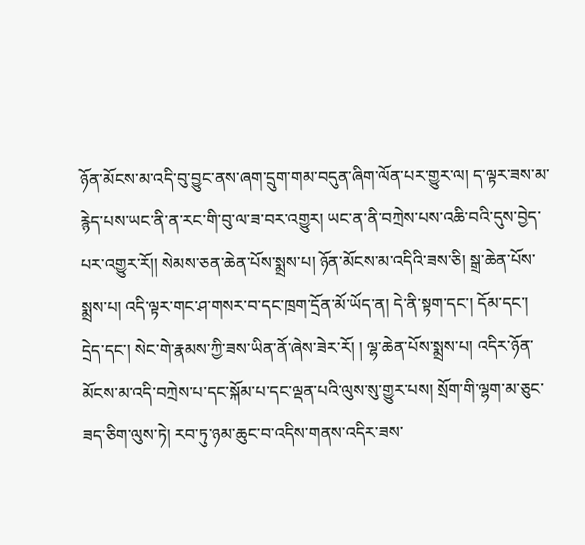ཉོན་མོངས་མ་འདི་བུ་བྱུང་ནས་ཞག་དྲུག་གམ་བདུན་ཞིག་ལོན་པར་གྱུར་ལ། ད་ལྟར་ཟས་མ་རྙེད་པས་ཡང་ནི་ན་རང་གི་བུ་ལ་ཟ་བར་འགྱུར། ཡང་ན་ནི་བཀྲེས་པས་འཆི་བའི་དུས་བྱེད་པར་འགྱུར་རོ།། སེམས་ཅན་ཆེན་པོས་སྨྲས་པ། ཉོན་མོངས་མ་འདིའི་ཟས་ཅི། སྒྲ་ཆེན་པོས་སྨྲས་པ། འདི་ལྟར་གང་ཤ་གསར་བ་དང་ཁྲག་དྲོན་མོ་ཡོད་ན། དེ་ནི་སྟག་དང་། དོམ་དང་། དྲེད་དང་། སེང་གེ་རྣམས་ཀྱི་ཟས་ཡིན་ནོ་ཞེས་ཟེར་རོ། ། ལྷ་ཆེན་པོས་སྨྲས་པ། འདིར་ཉོན་མོངས་མ་འདི་བཀྲེས་པ་དང་སྐོམ་པ་དང་ལྡན་པའི་ལུས་སུ་གྱུར་པས། སྲོག་གི་ལྷག་མ་ཅུང་ཟད་ཅིག་ལུས་ཏེ། རབ་ཏུ་ཉམ་ཆུང་བ་འདིས་གནས་འདིར་ཟས་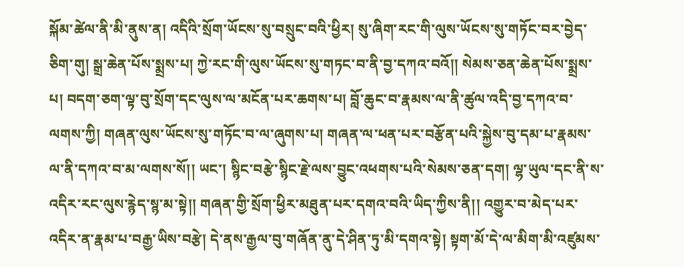སྐོམ་ཚེལ་ནི་མི་ནུས་ན། འདིའི་སྲོག་ཡོངས་སུ་བསྲུང་བའི་ཕྱིར། སུ་ཞིག་རང་གི་ལུས་ཡོངས་སུ་གཏོང་བར་བྱེད་ཅིག་གུ། སྒྲ་ཆེན་པོས་སྨྲས་པ། ཀྱེ་རང་གི་ལུས་ཡོངས་སུ་གཏང་བ་ནི་བྱ་དཀའ་བའོ།། སེམས་ཅན་ཆེན་པོས་སྨྲས་པ། བདག་ཅག་ལྟ་བུ་སྲོག་དང་ལུས་ལ་མངོན་པར་ཆགས་པ། བློ་ཆུང་བ་རྣམས་ལ་ནི་ཚུལ་འདི་བྱ་དཀའ་བ་ལགས་ཀྱི། གཞན་ལུས་ཡོངས་སུ་གཏོང་བ་ལ་ཞུགས་པ། གཞན་ལ་ཕན་པར་བརྩོན་པའི་སྐྱེས་བུ་དམ་པ་རྣམས་ལ་ནི་དཀའ་བ་མ་ལགས་སོ།། ཡང་། སྙིང་བརྩེ་སྙིང་རྗེ་ལས་བྱུང་འཕགས་པའི་སེམས་ཅན་དག། ལྷ་ཡུལ་དང་ནི་ས་འདིར་རང་ལུས་རྙེད་སྙ་མ་སྟེ།། གཞན་གྱི་སྲོག་ཕྱིར་མཐུན་པར་དགའ་བའི་ཡིད་ཀྱིས་ནི།། འགྱུར་བ་མེད་པར་འདིར་ན་རྣམ་པ་བརྒྱ་ཡིས་བརྩེ། དེ་ནས་རྒྱལ་བུ་གཞོན་ནུ་དེ་ཤིན་ཏུ་མི་དགའ་སྟེ། སྟག་མོ་དེ་ལ་མིག་མི་འཛུམས་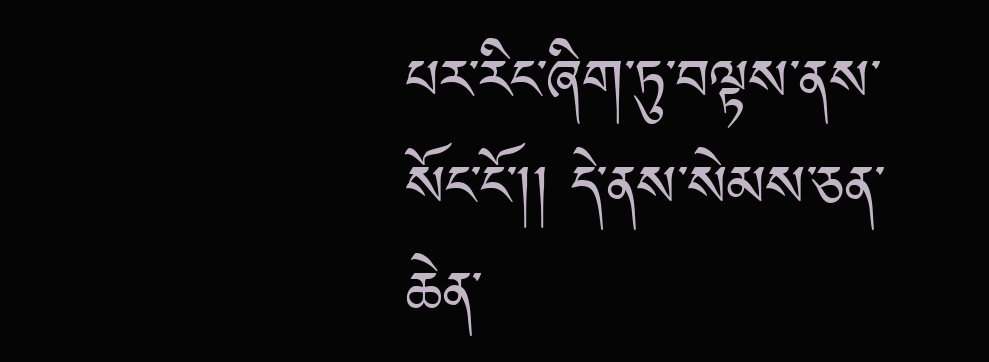པར་རིང་ཞིག་ཏུ་བལྟས་ནས་སོང་ངོ་།། དེ་ནས་སེམས་ཅན་ཆེན་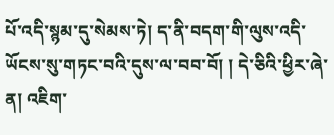པོ་འདི་སྙམ་དུ་སེམས་ཏེ། ད་ནི་བདག་གི་ལུས་འདི་ཡོངས་སུ་གཏང་བའི་དུས་ལ་བབ་བོ། ། དེ་ཅིའི་ཕྱིར་ཞེ་ན། འཇིག་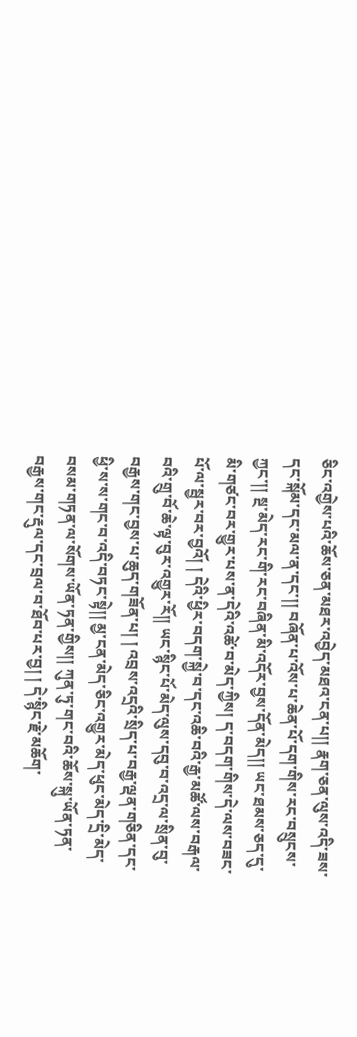ཅིང་འགྱེས་པའི་ཆོས་ཅན་མཐར་འབྱེད་མཐའ་ངན་པ།། རྣག་ཅན་ལུས་འདི་ཟས་དང་སྐོམ་དང་མལ་ན་དང་།། བཞོན་པ་འོས་པ་ཆེན་པོ་དག་གིས་རང་བསྲུངས་ཀྱང་།། སྔ་མེད་རང་གི་རང་བཞིན་མི་འདོར་བྱས་དོན་མེད།། ཡང་ཐམས་ཅད་དུ་མི་གཙང་བར་གྱུར་པས་ན་དེའི་འཚེ་བ་མེད་ཀྱིས། ད་བདག་གིས་དེ་ལས་བཟང་པོ་ལ་སྦྱར་བར་བྱའོ། ། དེའི་ཕྱིར་བདག་སྐྱེ་བ་དང་འཆི་བའི་རྒྱ་མཚོ་ལས་བརྒལ་བའི་གྲུ་བོ་ཆེ་ལྟ་བུར་འགྱུར་རོ།། ཡང་སྙིང་པོ་མེད་ལུས་དབུ་བ་འདྲ་ལ་སྲིན་བུ་བརྒྱས་གང་བྱས་པ་ཆུད་གཟོན་པ། ། འབྲས་འདྲའི་སྲིད་པ་བརྒྱ་ལྡན་གཅིན་དང་ཕྱི་ས་ས་གང་བ་འདི་བཏང་སྟེ།། མྱ་ངན་མེད་ཅིང་འགྱུར་མེད་ཕུང་མེད་དྲི་མེད་བསམ་གཏན་ལ་སོགས་ཡོན་ཏན་གྱིས།། ཀུན་ཏུ་གང་བའི་ཆོས་སྐུ་ཡོན་ཏན་བརྒྱས་གང་རྡུལ་དང་བྲལ་བ་ཐོབ་པར་བྱ། ། དེ་སྙིང་རྗེ་མཆོག་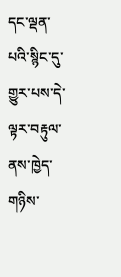དང་ལྡན་པའི་སྙིང་དུ་གྱུར་པས་དེ་ལྟར་བརྟུལ་ནས་ཁྱེད་གཉིས་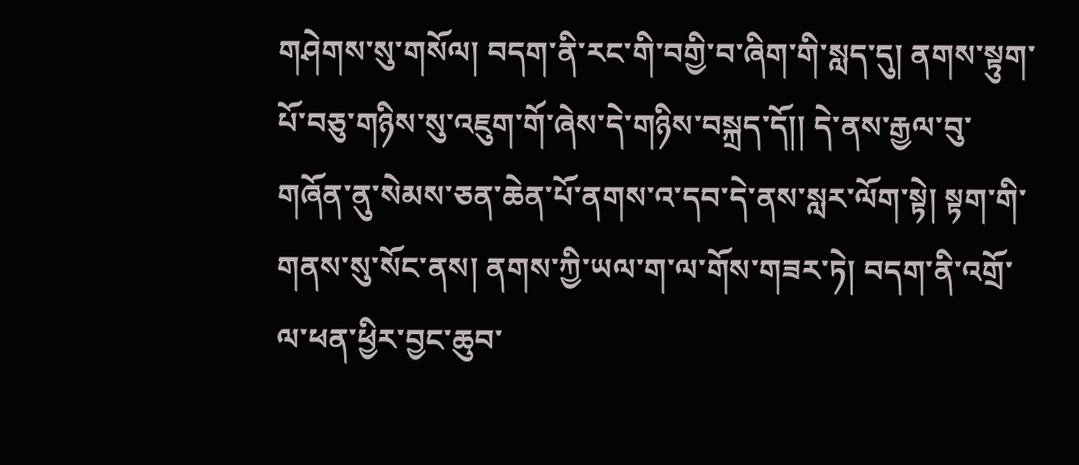གཤེགས་སུ་གསོལ། བདག་ནི་རང་གི་བགྱི་བ་ཞིག་གི་སླད་དུ། ནགས་སྟུག་པོ་བཅུ་གཉིས་སུ་འཇུག་གོ་ཞེས་དེ་གཉིས་བསྐྲད་དོ།། དེ་ནས་རྒྱལ་བུ་གཞོན་ནུ་སེམས་ཅན་ཆེན་པོ་ནགས་འ་དབ་དེ་ནས་སླར་ལོག་སྟེ། སྟག་གི་གནས་སུ་སོང་ནས། ནགས་ཀྱི་ཡལ་ག་ལ་གོས་གཟར་ཏེ། བདག་ནི་འགྲོ་ལ་ཕན་ཕྱིར་བྱང་ཆུབ་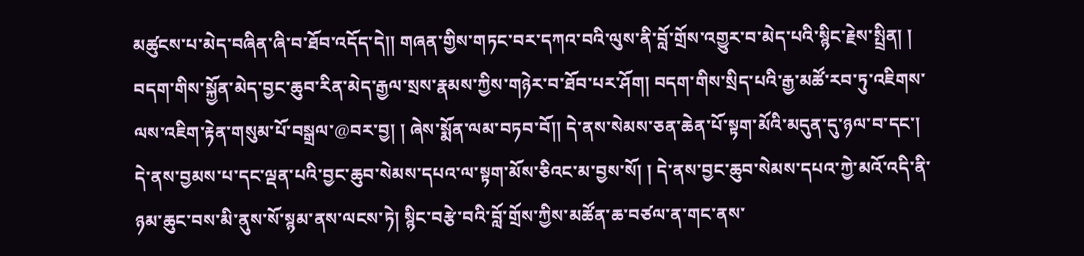མཚུངས་པ་མེད་བཞིན་ཞི་བ་ཐོབ་འདོད་དེ།། གཞན་གྱིས་གཏང་བར་དཀའ་བའི་ལུས་ནི་བློ་གྲོས་འགྱུར་བ་མེད་པའི་སྙིང་རྗེས་སྤྲིན། ། བདག་གིས་སྐྱོན་མེད་བྱང་ཆུབ་རིན་མེད་རྒྱལ་སྲས་རྣམས་ཀྱིས་གཉེར་བ་ཐོབ་པར་ཤོག། བདག་གིས་སྲིད་པའི་རྒྱ་མཚོ་རབ་ཏུ་འཇིགས་ལས་འཇིག་རྟེན་གསུམ་པོ་བསྒྲལ་@བར་བྱ། ། ཞེས་སྨོན་ལམ་བཏབ་བོ།། དེ་ནས་སེམས་ཅན་ཆེན་པོ་སྟག་མོའི་མདུན་དུ་ཉལ་བ་དང་། དེ་ནས་བྱམས་པ་དང་ལྡན་པའི་བྱང་ཆུབ་སེམས་དཔའ་ལ་སྟག་མོས་ཅིའང་མ་བྱས་སོ། ། དེ་ནས་བྱང་ཆུབ་སེམས་དཔའ་ཀྱེ་མའོ་འདི་ནི་ཉམ་ཆུང་བས་མི་ནུས་སོ་སྙམ་ནས་ལངས་ཏེ། སྙིང་བརྩེ་བའི་བློ་གྲོས་ཀྱིས་མཚོན་ཆ་བཙལ་ན་གང་ནས་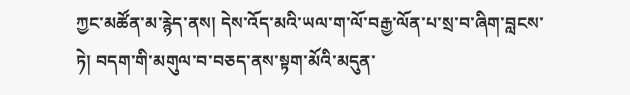ཀྱང་མཚོན་མ་རྙེད་ནས། དེས་འོད་མའི་ཡལ་ག་ལོ་བརྒྱ་ལོན་པ་སྲ་བ་ཞིག་བླངས་ཏེ། བདག་གི་མགུལ་བ་བཅད་ནས་སྟག་མོའི་མདུན་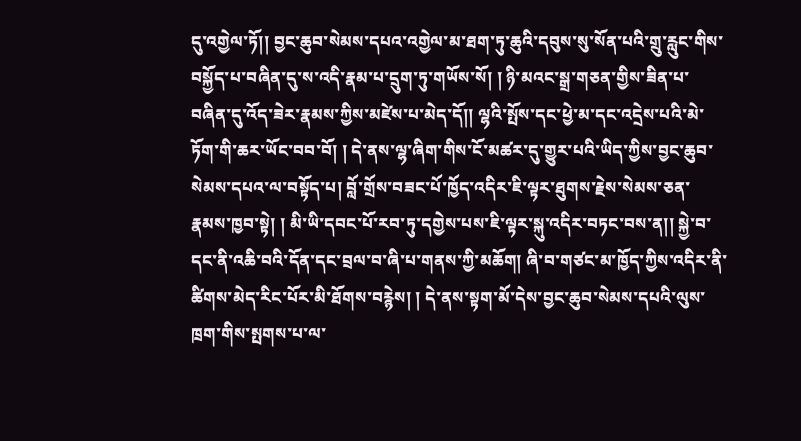དུ་འགྱེལ་ཏོ།། བྱང་ཆུབ་སེམས་དཔའ་འགྱེལ་མ་ཐག་ཏུ་ཆུའི་དབུས་སུ་སོན་པའི་གྲུ་རླུང་གིས་བསྐྱོད་པ་བཞིན་དུ་ས་འདི་རྣམ་པ་དྲུག་ཏུ་གཡོས་སོ། ། ཉི་མའང་སྒྲ་གཅན་གྱིས་ཟིན་པ་བཞིན་དུ་འོད་ཟེར་རྣམས་ཀྱིས་མཛེས་པ་མེད་དོ།། ལྷའི་སྤོས་དང་ཕྱེ་མ་དང་འདྲེས་པའི་མེ་ཏོག་གི་ཆར་ཡོང་བབ་བོ། ། དེ་ནས་ལྷ་ཞིག་གིས་ངོ་མཚར་དུ་གྱུར་པའི་ཡིད་ཀྱིས་བྱང་ཆུབ་སེམས་དཔའ་ལ་བསྟོད་པ། བློ་གྲོས་བཟང་པོ་ཁྱོད་འདིར་ཇི་ལྟར་ཐུགས་རྗེས་སེམས་ཅན་རྣམས་ཁྱབ་སྟེ། ། མི་ཡི་དབང་པོ་རབ་ཏུ་དགྱེས་པས་ཇི་ལྟར་སྐུ་འདིར་བཏང་བས་ན།། སྐྱེ་བ་དང་ནི་འཆི་བའི་དོན་དང་བྲལ་བ་ཞི་པ་གནས་ཀྱི་མཆོག། ཞི་བ་གཙང་མ་ཁྱོད་ཀྱིས་འདིར་ནི་ཚིགས་མེད་རིང་པོར་མི་ཐོགས་བརྙེས། ། དེ་ནས་སྟག་མོ་དེས་བྱང་ཆུབ་སེམས་དཔའི་ལུས་ཁྲག་གིས་སྤགས་པ་ལ་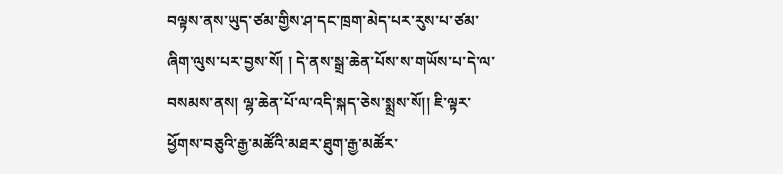བལྟས་ནས་ཡུད་ཙམ་གྱིས་ཤ་དང་ཁྲག་མེད་པར་རུས་པ་ཙམ་ཞིག་ལུས་པར་བྱས་སོ། ། དེ་ནས་སྒྲ་ཆེན་པོས་ས་གཡོས་པ་དེ་ལ་བསམས་ནས། ལྷ་ཆེན་པོ་ལ་འདི་སྐད་ཅེས་སྨྲས་སོ།། ཇི་ལྟར་ཕྱོགས་བཅུའི་རྒྱ་མཚོའི་མཐར་ཐུག་རྒྱ་མཚོར་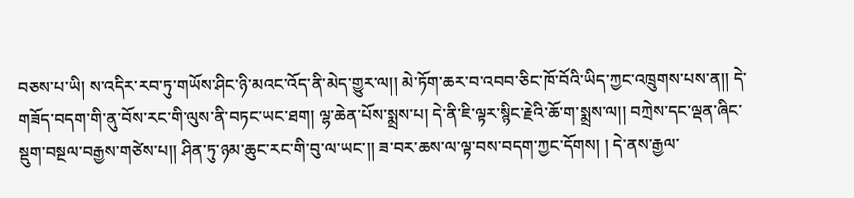བཅས་པ་ཡི། ས་འདིར་རབ་ཏུ་གཡོས་ཤིང་ཉི་མའང་འོད་ནི་མེད་གྱུར་ལ།། མེ་ཏོག་ཆར་བ་འབབ་ཅིང་ཁོ་བོའི་ཡིད་ཀྱང་འཁྲུགས་པས་ན།། དེ་གཟོད་བདག་གི་ནུ་བོས་རང་གི་ལུས་ནི་བཏང་ཡང་ཐག། ལྷ་ཆེན་པོས་སྨྲས་པ། དེ་ནི་ཇི་ལྟར་སྙིང་རྗེའི་ཆོ་ག་སྨྲས་ལ།། བཀྲེས་དང་ལྡན་ཞིང་སྡུག་བསྔལ་བརྒྱས་གཙེས་པ།། ཤིན་ཏུ་ཉམ་ཆུང་རང་གི་བུ་ལ་ཡང་།། ཟ་བར་ཆས་ལ་ལྟ་བས་བདག་ཀྱང་དོགས། ། དེ་ནས་རྒྱལ་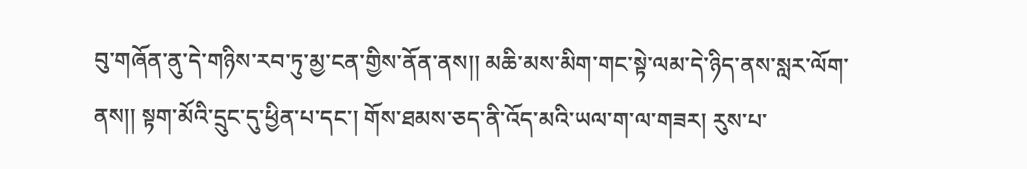བུ་གཞོན་ནུ་དེ་གཉིས་རབ་ཏུ་མྱ་ངན་གྱིས་ནོན་ནས།། མཆི་མས་མིག་གང་སྟེ་ལམ་དེ་ཉིད་ནས་སླར་ལོག་ནས།། སྟག་མོའི་དྲུང་དུ་ཕྱིན་པ་དང་། གོས་ཐམས་ཅད་ནི་འོད་མའི་ཡལ་ག་ལ་གཟར། རུས་པ་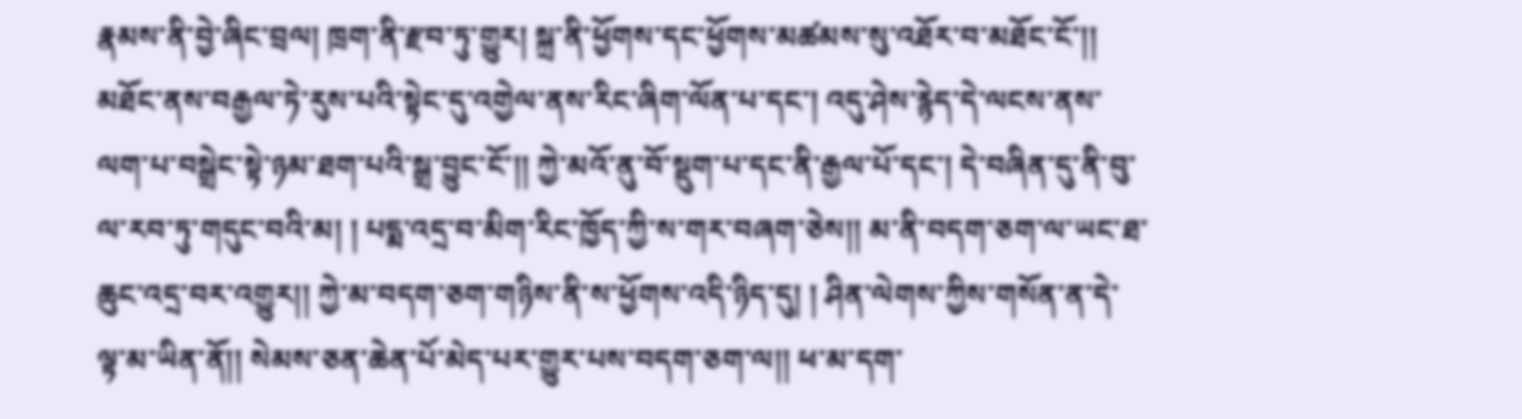རྣམས་ནི་བྱེ་ཞིང་བྲལ། ཁྲག་ནི་རྫབ་ཏུ་གྱུར། སྐྲ་ནི་ཕྱོགས་དང་ཕྱོགས་མཚམས་སུ་འཐོར་བ་མཐོང་ངོ་།། མཐོང་ནས་བརྒྱལ་ཏེ་རུས་པའི་སྟེང་དུ་འགྱེལ་ནས་རིང་ཞིག་ལོན་པ་དང་། འདུ་ཤེས་རྙེད་དེ་ལངས་ནས་ལག་པ་བསྒྲེང་སྟེ་ཉམ་ཐག་པའི་སྒྲ་བྱུང་ངོ་།། ཀྱེ་མའོ་ནུ་བོ་སྡུག་པ་དང་ནི་རྒྱལ་པོ་དང་། དེ་བཞིན་དུ་ནི་བུ་ལ་རབ་ཏུ་གདུང་བའི་མ། ། པདྨ་འདྲ་བ་མིག་རིང་ཁྱོད་ཀྱི་ས་གར་བཞག་ཅེས།། མ་ནི་བདག་ཅག་ལ་ཡང་ཐ་ཆུང་འདྲ་བར་འགྱུར།། ཀྱེ་མ་བདག་ཅག་གཉིས་ནི་ས་ཕྱོགས་འདི་ཉིད་དུ། ། ཤིན་ལེགས་ཀྱིས་གསོན་ན་དེ་ལྟ་མ་ཡིན་ནོ།། སེམས་ཅན་ཆེན་པོ་མེད་པར་གྱུར་པས་བདག་ཅག་ལ།། ཕ་མ་དག་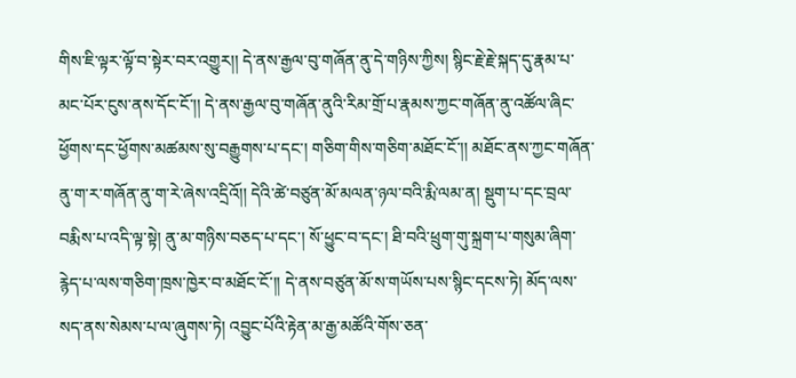གིས་ཇི་ལྟར་ལྟོ་བ་སྟེར་བར་འགྱུར།། དེ་ནས་རྒྱལ་བུ་གཞོན་ནུ་དེ་གཉིས་ཀྱིས། སྙིང་རྗེ་རྗེ་སྐད་དུ་རྣམ་པ་མང་པོར་ངུས་ནས་དོང་ངོ་།། དེ་ནས་རྒྱལ་བུ་གཞོན་ནུའི་རིམ་གྲོ་པ་རྣམས་ཀྱང་གཞོན་ནུ་འཚོལ་ཞིང་ཕྱོགས་དང་ཕྱོགས་མཚམས་སུ་བརྒྱུགས་པ་དང་། གཅིག་གིས་གཅིག་མཐོང་ངོ་།། མཐོང་ནས་ཀྱང་གཞོན་ནུ་ག་ར་གཞོན་ནུ་ག་རེ་ཞེས་འདྲིའོ།། དེའི་ཚེ་བཙུན་མོ་མལན་ཉལ་བའི་རྨི་ལམ་ན། སྡུག་པ་དང་བྲལ་བརྨིས་པ་འདི་ལྟ་སྟེ། ནུ་མ་གཉིས་བཅད་པ་དང་། སོ་ཕྱུང་བ་དང་། ཐི་བའི་ཕྲུག་གུ་སྐྲག་པ་གསུམ་ཞིག་རྙེད་པ་ལས་གཅིག་ཁྲས་ཁྱེར་བ་མཐོང་ངོ་།། དེ་ནས་བཙུན་མོ་ས་གཡོས་པས་སྙིང་དངས་ཏེ། མོད་ལས་སད་ནས་སེམས་པ་ལ་ཞུགས་ཏེ། འབྱུང་པོའི་རྟེན་མ་རྒྱ་མཚོའི་གོས་ཅན་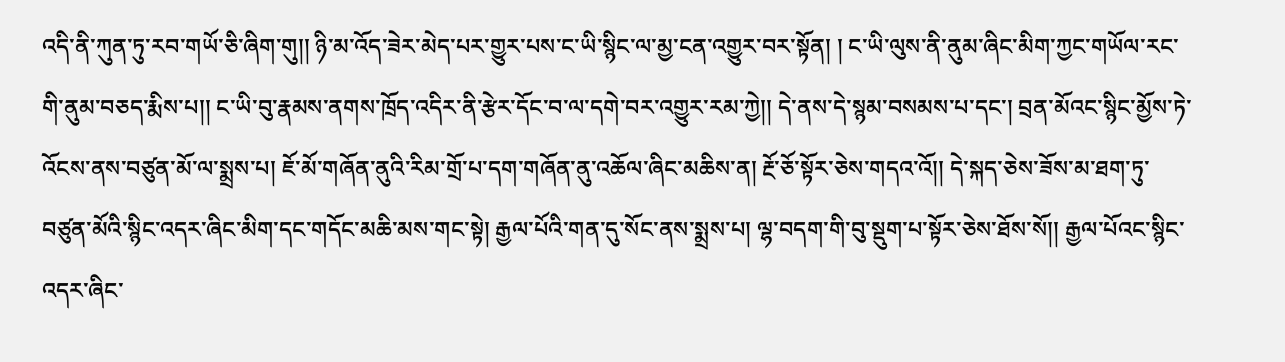འདི་ནི་ཀུན་ཏུ་རབ་གཡོ་ཅི་ཞིག་གུ།། ཉི་མ་འོད་ཟེར་མེད་པར་གྱུར་པས་ང་ཡི་སྙིང་ལ་མྱ་ངན་འགྱུར་བར་སྟོན། ། ང་ཡི་ལུས་ནི་ནུམ་ཞིང་མིག་ཀྱང་གཡོལ་རང་གི་ནུམ་བཅད་རྨིས་པ།། ང་ཡི་བུ་རྣམས་ནགས་ཁྲོད་འདིར་ནི་རྩེར་དོང་བ་ལ་དགེ་བར་འགྱུར་རམ་ཀྱེ།། དེ་ནས་དེ་སྙམ་བསམས་པ་དང་། བྲན་མོའང་སྙིང་མྱོས་ཏེ་འོངས་ནས་བཙུན་མོ་ལ་སྨྲས་པ། ཇོ་མོ་གཞོན་ནུའི་རིམ་གྲོ་པ་དག་གཞོན་ནུ་འཆོལ་ཞིང་མཆིས་ན། རྔོ་ཅོ་སྟོར་ཅེས་གདའ་འོ།། དེ་སྐད་ཅེས་ཟོས་མ་ཐག་ཏུ་བཙུན་མོའི་སྙིང་འདར་ཞིང་མིག་དང་གདོང་མཆི་མས་གང་སྟེ། རྒྱལ་པོའི་གན་དུ་སོང་ནས་སྨྲས་པ། ལྷ་བདག་གི་བུ་སྡུག་པ་སྟོར་ཅེས་ཐོས་སོ།། རྒྱལ་པོའང་སྙིང་འདར་ཞིང་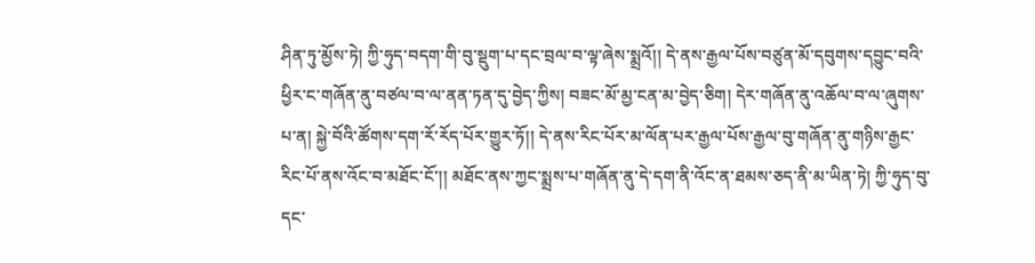ཤིན་ཏུ་མྱོས་ཏེ། ཀྱི་ཧུད་བདག་གི་བུ་སྡུག་པ་དང་བྲལ་བ་ལྟ་ཞེས་སྨྲའོ།། དེ་ནས་རྒྱལ་པོས་བཙུན་མོ་དབུགས་དབྱུང་བའི་ཕྱིར་ང་གཞོན་ནུ་བཙལ་བ་ལ་ནན་ཏན་དུ་བྱེད་ཀྱིས། བཟང་མོ་མྱ་ངན་མ་བྱེད་ཅིག། དེར་གཞོན་ནུ་འཆོལ་བ་ལ་ཞུགས་པ་ན། སྐྱེ་བོའི་ཚོགས་དག་རོ་རོད་པོར་གྱུར་ཏོ།། དེ་ནས་རིང་པོར་མ་ལོན་པར་རྒྱལ་པོས་རྒྱལ་བུ་གཞོན་ནུ་གཉིས་རྒྱང་རིང་པོ་ནས་འོང་བ་མཐོང་ངོ་།། མཐོང་ནས་ཀྱང་སྨྲས་པ་གཞོན་ནུ་དེ་དག་ནི་འོང་ན་ཐམས་ཅད་ནི་མ་ཡིན་ཏེ། ཀྱི་ཧུད་བུ་དང་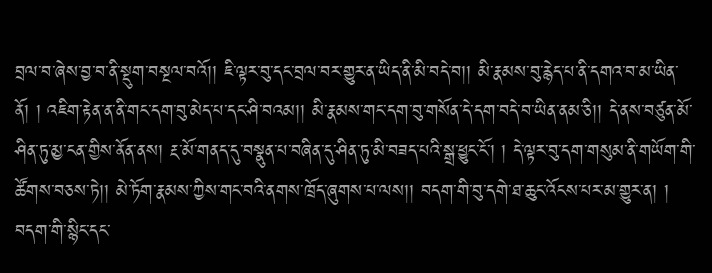བྲལ་བ་ཞེས་བྱ་བ་ནི་སྡུག་བསྔལ་བའོ།། ཇི་ལྟར་བུ་དང་བྲལ་བར་གྱུར་ན་ཡིད་ནི་མི་བདེ་བ།། མི་རྣམས་བུ་རྙེད་པ་ནི་དགའ་བ་མ་ཡིན་ནོ། ། འཇིག་རྟེན་ན་ནི་གང་དག་བུ་མེད་པ་དང་ཤི་བའམ།། མི་རྣམས་གང་དག་བུ་གསོན་དེ་དག་བདེ་བ་ཡིན་ནམ་ཅི།། དེ་ནས་བཙུན་མོ་ཤིན་ཏུ་མྱ་ངན་གྱིས་ནོན་ནས། རྔ་མོ་གནད་དུ་བསྣུན་པ་བཞིན་དུ་ཤིན་ཏུ་མི་བཟད་པའི་སྒྲ་ཕྱུང་ངོ་། ། དེ་ལྟར་བུ་དག་གསུམ་ནི་གཡོག་གི་ཚོགས་བཅས་ཏེ།། མེ་ཏོག་རྣམས་ཀྱིས་གང་བའི་ནགས་ཁྲོད་ཞུགས་པ་ལས།། བདག་གི་བུ་དགེ་ཐ་ཆུང་འོངས་པར་མ་གྱུར་ན། ། བདག་གི་སྙིང་དང་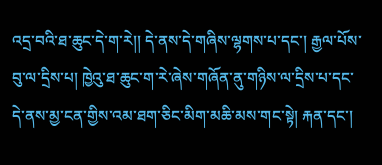འདྲ་བའི་ཐ་ཆུང་དེ་ག་རེ།། དེ་ནས་དེ་གཞིས་ལྷགས་པ་དང་། རྒྱལ་པོས་བུ་ལ་དྲིས་པ། ཁྱེའུ་ཐ་ཆུང་ག་རེ་ཞེས་གཞོན་ནུ་གཉིས་ལ་དྲིས་པ་དང་དེ་ནས་མྱ་ངན་གྱིས་འམ་ཐག་ཅིང་མིག་མཆི་མས་གང་སྟེ། རྐན་དང་།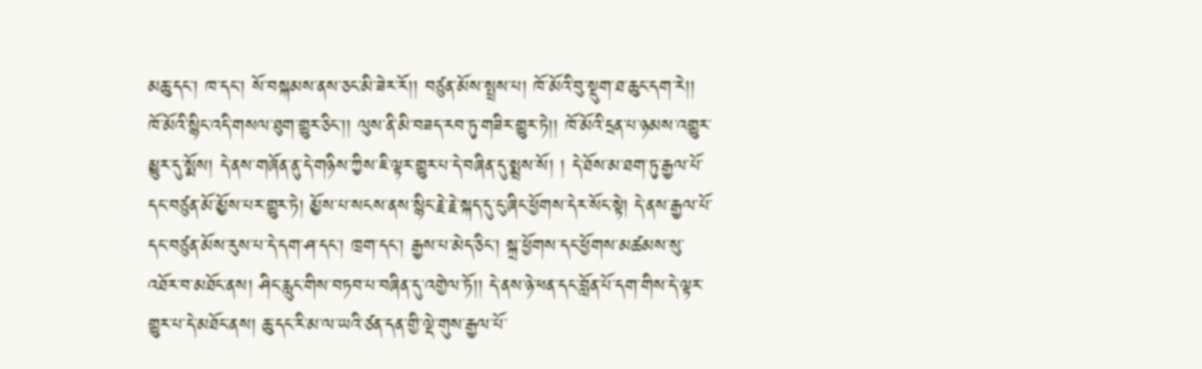མཆུ་དང་། ཁ་དང་། སོ་བསྐམས་ནས་ཅང་མི་ཟེར་རོ།། བཙུན་མོས་སྤྲས་པ། ཁོ་མོའི་བུ་སྡུག་ཐ་ཆུང་དག་རེ།། ཁོ་མོའི་སྙིང་འདི་གསལ་ཐུག་གྱུར་ཅིང་།། ལུས་ནི་མི་བཟད་རབ་ཏུ་གཟིར་གྱུར་ཏེ།། ཁོ་མོའི་དྲན་པ་ཉམས་འགྱུར་མྱུར་དུ་སྨོས། དེ་ནས་གཞོན་ནུ་དེ་གཉིས་ཀྱིས་ཇི་ལྟར་གྱུར་པ་དེ་བཞིན་དུ་སྨྲས་སོ། ། དེ་ཐོས་མ་ཐག་ཏུ་རྒྱལ་པོ་དང་བཙུན་མོ་མྱོས་པར་གྱུར་ཏེ། མྱོས་པ་སངས་ནས་སྙིང་རྗེ་རྗེ་སྐད་དུ་ངུ་ཞིང་ཕྱོགས་དེར་སོང་སྟེ། དེ་ནས་རྒྱལ་པོ་དང་བཙུན་མོས་རུས་པ་དེ་དག་ཤ་དང་། ཁྲག་དང་། རྒྱས་པ་མེད་ཅིང་། སྐྲ་ཕྱོགས་དང་ཕྱོགས་མཚམས་སུ་འཐོར་བ་མཐོང་ནས། ཤིང་རླུང་གིས་བཏབ་པ་བཞིན་དུ་འགྱེལ་ཏོ།། དེ་ནས་ཉེ་ཕན་དང་བློན་པོ་དག་གིས་དེ་ལྟར་གྱུར་པ་དེ་མཐོང་ནས། ཆུ་དང་རི་མ་ལ་ཡའི་ཙན་དན་གྱི་ལྡེ་གུས་རྒྱལ་པོ་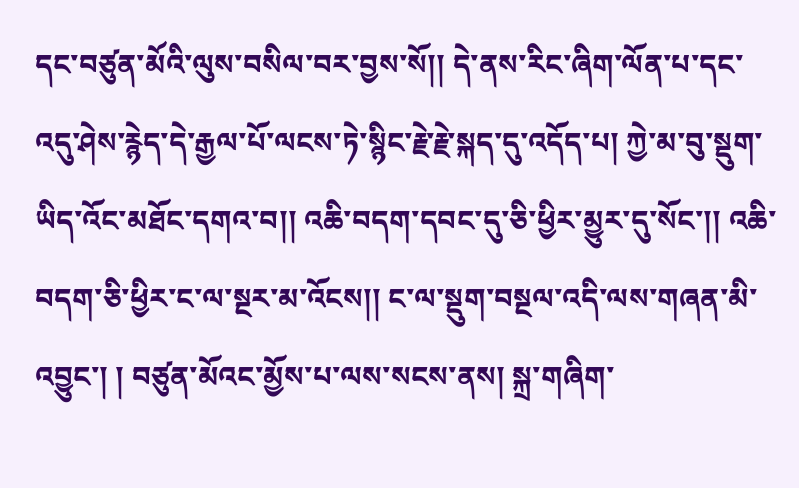དང་བཙུན་མོའི་ལུས་བསིལ་བར་བྱས་སོ།། དེ་ནས་རིང་ཞིག་ལོན་པ་དང་འདུ་ཤེས་རྙེད་དེ་རྒྱལ་པོ་ལངས་ཏེ་སྙིང་རྗེ་རྗེ་སྐད་དུ་འདོད་པ། ཀྱེ་མ་བུ་སྡུག་ཡིད་འོང་མཐོང་དགའ་བ།། འཆི་བདག་དབང་དུ་ཅི་ཕྱིར་མྱུར་དུ་སོང་།། འཆི་བདག་ཅི་ཕྱིར་ང་ལ་སྔར་མ་འོངས།། ང་ལ་སྡུག་བསྔལ་འདི་ལས་གཞན་མི་འབྱུང་། ། བཙུན་མོའང་མྱོས་པ་ལས་སངས་ནས། སྐྲ་གཞིག་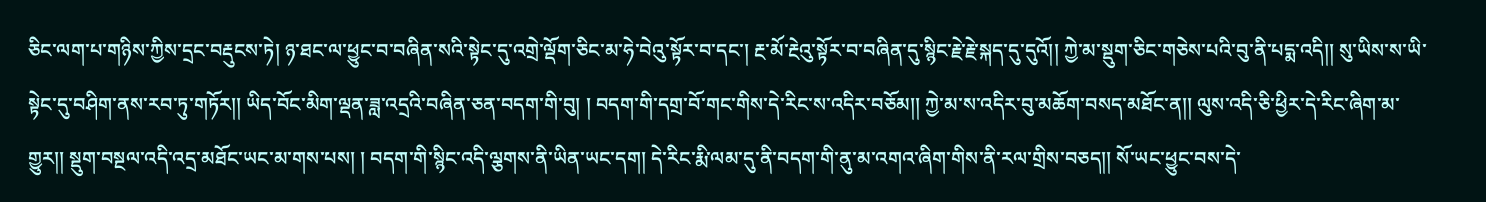ཅིང་ལག་པ་གཉིས་ཀྱིས་དྲང་བརྡུངས་ཏེ། ཉ་ཐང་ལ་ཕྱུང་བ་བཞིན་སའི་སྟེང་དུ་འགྲེ་ལྡོག་ཅིང་མ་ཧེ་བེའུ་སྟོར་བ་དང་། རྔ་མོ་རྔེའུ་སྟོར་བ་བཞིན་དུ་སྙིང་རྗེ་རྗེ་སྐད་དུ་དུའོ།། ཀྱེ་མ་སྡུག་ཅིང་གཅེས་པའི་བུ་ནི་པདྨ་འདི།། སུ་ཡིས་ས་ཡི་སྟེང་དུ་བཤིག་ནས་རབ་ཏུ་གཏོར།། ཡིད་བོང་མིག་ལྡན་ཟླ་འདྲའི་བཞིན་ཅན་བདག་གི་བུ། ། བདག་གི་དགྲ་བོ་གང་གིས་དེ་རིང་ས་འདིར་བཅོམ།། ཀྱེ་མ་ས་འདིར་བུ་མཆོག་བསད་མཐོང་ན།། ལུས་འདི་ཅི་ཕྱིར་དེ་རིང་ཞིག་མ་གྱུར།། སྡུག་བསྔལ་འདི་འདྲ་མཐོང་ཡང་མ་གས་པས། ། བདག་གི་སྙིང་འདི་ལྕགས་ནི་ཡིན་ཡང་དག། དེ་རིང་རྨི་ལམ་དུ་ནི་བདག་གི་ནུ་མ་འགའ་ཞིག་གིས་ནི་རལ་གྲིས་བཅད།། སོ་ཡང་ཕྱུང་བས་དེ་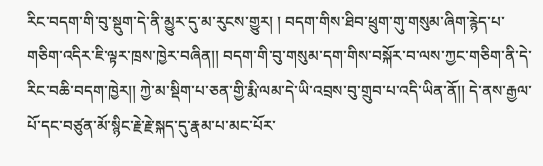རིང་བདག་གི་བུ་སྡུག་དེ་ནི་མྱུར་དུ་མ་རུངས་གྱུར། ། བདག་གིས་ཐིབ་ཕྲུག་གུ་གསུམ་ཞིག་རྙེད་པ་གཅིག་འདིར་ཇི་ལྟར་ཁྲས་ཁྱེར་བཞིན།། བདག་གི་བུ་གསུམ་དག་གིས་བསྐོར་བ་ལས་ཀྱང་གཅིག་ནི་དེ་རིང་བཆི་བདག་ཁྱེར།། ཀྱེ་མ་སྡིག་པ་ཅན་གྱི་རྨི་ལམ་དེ་ཡི་འབྲས་བུ་གྲུབ་པ་འདི་ཡིན་ནོ།། དེ་ནས་རྒྱལ་པོ་དང་བཙུན་མོ་སྙིང་རྗེ་རྗེ་སྐད་དུ་རྣམ་པ་མང་པོར་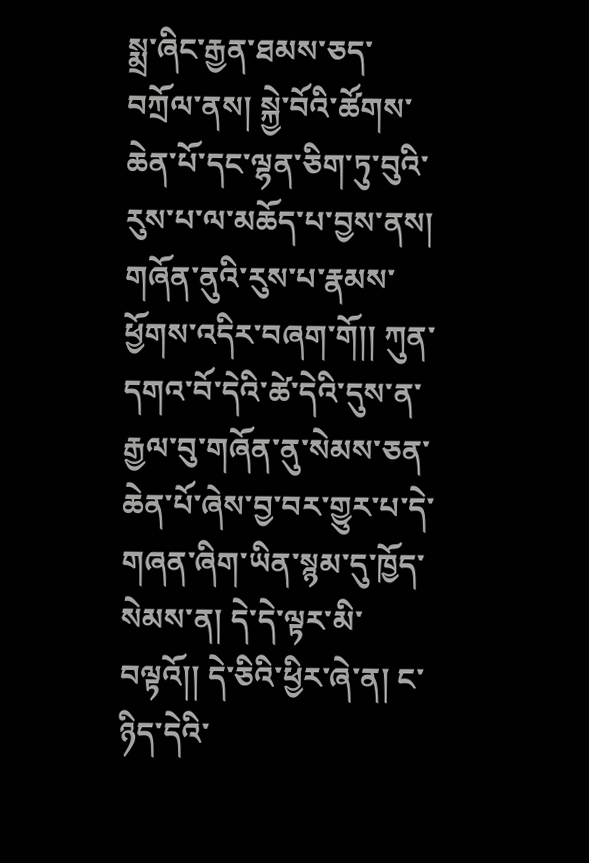སྨྲ་ཞིང་རྒྱན་ཐམས་ཅད་བཀྲོལ་ནས། སྐྱེ་བོའི་ཚོགས་ཆེན་པོ་དང་ལྷན་ཅིག་ཏུ་བུའི་རུས་པ་ལ་མཆོད་པ་བྱས་ནས། གཞོན་ནུའི་རུས་པ་རྣམས་ཕྱོགས་འདིར་བཞག་གོ།། ཀུན་དགའ་བོ་དེའི་ཚེ་དེའི་དུས་ན་རྒྱལ་བུ་གཞོན་ནུ་སེམས་ཅན་ཆེན་པོ་ཞེས་བྱ་བར་གྱུར་པ་དེ་གཞན་ཞིག་ཡིན་སྙམ་དུ་ཁྱོད་སེམས་ན། དེ་དེ་ལྟར་མི་བལྟའོ།། དེ་ཅིའི་ཕྱིར་ཞེ་ན། ང་ཉིད་དེའི་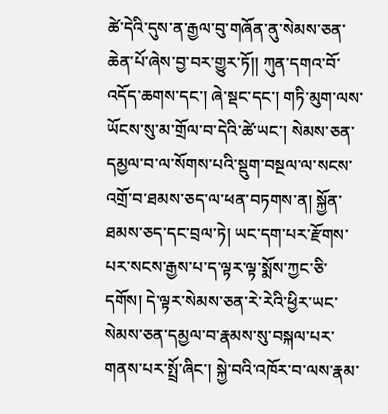ཚེ་དེའི་དུས་ན་རྒྱལ་བུ་གཞོན་ནུ་སེམས་ཅན་ཆེན་པོ་ཞེས་བྱ་བར་གྱུར་ཏོ།། ཀུན་དགའ་བོ་འདོད་ཆགས་དང་། ཞེ་སྡང་དང་། གཏི་མུག་ལས་ཡོངས་སུ་མ་གྲོལ་བ་དེའི་ཚེ་ཡང་། སེམས་ཅན་དམྱལ་བ་ལ་སོགས་པའི་སྡུག་བསྔལ་ལ་སངས་འགྲོ་བ་ཐམས་ཅད་ལ་ཕན་བཏགས་ན། སྐྱོན་ཐམས་ཅད་དང་བྲལ་ཏེ། ཡང་དག་པར་རྫོགས་པར་སངས་རྒྱས་པ་ད་ལྟར་ལྟ་སྨོས་ཀྱང་ཅི་དགོས། དེ་ལྟར་སེམས་ཅན་རེ་རེའི་ཕྱིར་ཡང་སེམས་ཅན་དམྱལ་བ་རྣམས་སུ་བསྐལ་པར་གནས་པར་སྤྲོ་ཞིང་། སྐྱེ་བའི་འཁོར་བ་ལས་རྣམ་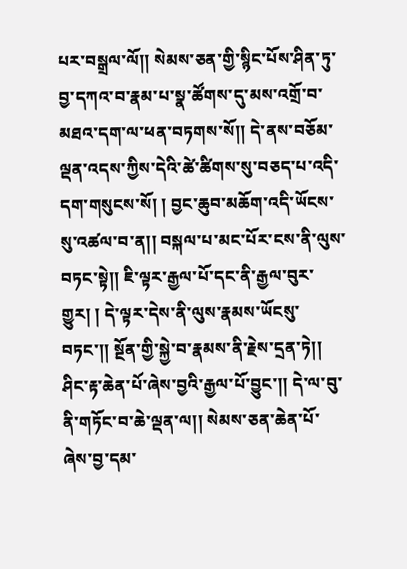པར་བསྒྲལ་ལོ།། སེམས་ཅན་གྱི་སྙིང་པོས་ཤིན་ཏུ་བྱ་དཀའ་བ་རྣམ་པ་སྣ་ཚོགས་དུ་མས་འགྲོ་བ་མཐའ་དག་ལ་ཕན་བཏགས་སོ།། དེ་ནས་བཅོམ་ལྡན་འདས་ཀྱིས་དེའི་ཚེ་ཚིགས་སུ་བཅད་པ་འདི་དག་གསུངས་སོ། ། བྱང་ཆུབ་མཆོག་འདི་ཡོངས་སུ་འཚལ་བ་ན།། བསྐལ་པ་མང་པོར་ངས་ནི་ལུས་བཏང་སྟེ།། ཇི་ལྟར་རྒྱལ་པོ་དང་ནི་རྒྱལ་བུར་གྱུར། ། དེ་ལྟར་དེས་ནི་ལུས་རྣམས་ཡོངསུ་བཏང་།། སྔོན་གྱི་སྐྱེ་བ་རྣམས་ནི་རྗེས་དྲན་ཏེ།། ཤིང་རྟ་ཆེན་པོ་ཞེས་བྱའི་རྒྱལ་པོ་བྱུང་།། དེ་ལ་བུ་ནི་གཏོང་བ་ཆེ་ལྡན་ལ།། སེམས་ཅན་ཆེན་པོ་ཞེས་བྱ་དམ་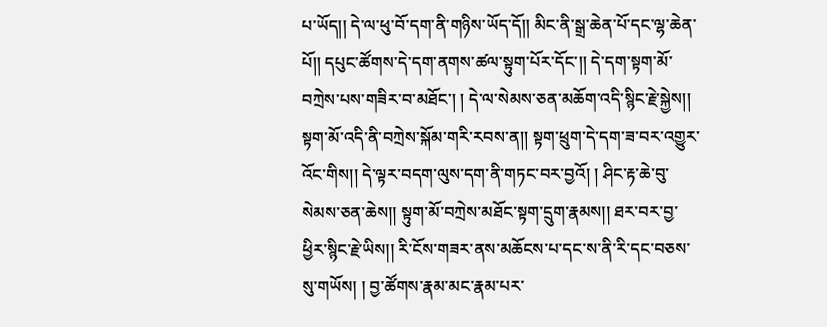པ་ཡོད།། དེ་ལ་ཕུ་བོ་དག་ནི་གཉིས་ཡོད་དོ།། མིང་ནི་སྒྲ་ཆེན་པོ་དང་ལྷ་ཆེན་པོ།། དཔུང་ཚོགས་དེ་དག་ནགས་ཚལ་སྟུག་པོར་དོང་།། དེ་དག་སྟག་མོ་བཀྲེས་པས་གཟིར་བ་མཐོང་། ། དེ་ལ་སེམས་ཅན་མཆོག་འདི་སྙིང་རྗེ་སྐྱེས།། སྟག་མོ་འདི་ནི་བཀྲེས་སྐོམ་གརི་རབས་ན།། སྟག་ཕྲུག་དེ་དག་ཟ་བར་འགྱུར་འོང་གིས།། དེ་ལྟར་བདག་ལུས་དག་ནི་གཏང་བར་བྱའོ། ། ཤིང་རྟ་ཆེ་བུ་སེམས་ཅན་ཆེས།། སྟུག་མོ་བཀྲེས་མཐོང་སྟག་དྲུག་རྣམས།། ཐར་བར་བྱ་ཕྱིར་སྙིང་རྗེ་ཡིས།། རི་ངོས་གཟར་ནས་མཆོངས་པ་དང་ས་ནི་རི་དང་བཅས་སུ་གཡོས། ། བྱ་ཚོགས་རྣམ་མང་རྣམ་པར་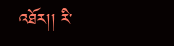འཐོར།། རི་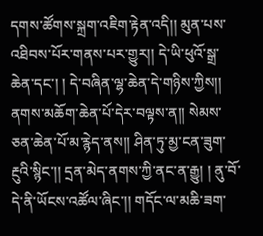དགས་ཚོགས་སྐྲག་འཇིག་རྟེན་འདི།། མུན་པས་འཐིབས་པོར་གནས་པར་གྱུར།། དེ་ཡི་ཕུའོ་སྒྲ་ཆེན་དང་། ། དེ་བཞིན་ལྷ་ཆེན་དེ་གཉིས་ཀྱིས།། ནགས་མཆོག་ཆེན་པོ་དེར་བལྟས་ན།། སེམས་ཅན་ཆེན་པོ་མ་རྙེད་ནས།། ཤིན་ཏུ་མྱ་ངན་ཟུག་རྔུའི་སྙིང་།། དྲན་མེད་ནགས་ཀྱི་ནང་ན་རྒྱུ། ། ནུ་བོ་དེ་ནི་ཡོངས་འཚོལ་ཞིང་།། གདོང་ལ་མཆི་ཟག་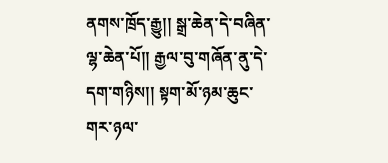ནགས་ཁྲོད་རྒྱུ།། སྒྲ་ཆེན་དེ་བཞིན་ལྷ་ཆེན་པོ།། རྒྱལ་བུ་གཞོན་ནུ་དེ་དག་གཉིས།། སྟག་མོ་ཉམ་ཆུང་གར་ཉལ་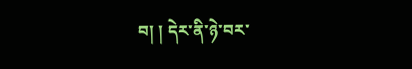བ། ། དེར་ནི་ཉེ་བར་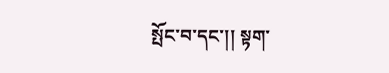སྤོང་བ་དང་།། སྟག་